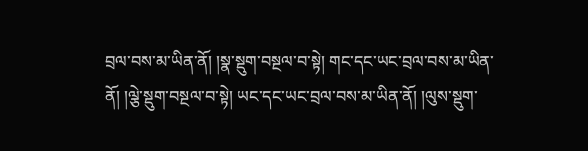བྲལ་བས་མ་ཡིན་ནོ། །སྣ་སྡུག་བསྔལ་བ་སྟེ། གང་དང་ཡང་བྲལ་བས་མ་ཡིན་ནོ། །ལྕེ་སྡུག་བསྔལ་བ་སྟེ། ཡང་དང་ཡང་བྲལ་བས་མ་ཡིན་ནོ། །ལུས་སྡུག་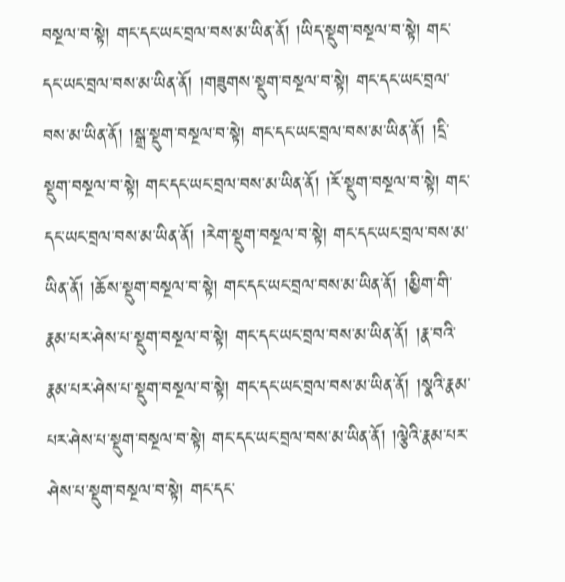བསྔལ་བ་སྟེ། གང་དང་ཡང་བྲལ་བས་མ་ཡིན་ནོ། །ཡིད་སྡུག་བསྔལ་བ་སྟེ། གང་དང་ཡང་བྲལ་བས་མ་ཡིན་ནོ། །གཟུགས་སྡུག་བསྔལ་བ་སྟེ། གང་དང་ཡང་བྲལ་བས་མ་ཡིན་ནོ། །སྒྲ་སྡུག་བསྔལ་བ་སྟེ། གང་དང་ཡང་བྲལ་བས་མ་ཡིན་ནོ། །དྲི་སྡུག་བསྔལ་བ་སྟེ། གང་དང་ཡང་བྲལ་བས་མ་ཡིན་ནོ། །རོ་སྡུག་བསྔལ་བ་སྟེ། གང་དང་ཡང་བྲལ་བས་མ་ཡིན་ནོ། །རེག་སྡུག་བསྔལ་བ་སྟེ། གང་དང་ཡང་བྲལ་བས་མ་ཡིན་ནོ། །ཆོས་སྡུག་བསྔལ་བ་སྟེ། གང་དང་ཡང་བྲལ་བས་མ་ཡིན་ནོ། །མྱིག་གི་རྣམ་པར་ཤེས་པ་སྡུག་བསྔལ་བ་སྟེ། གང་དང་ཡང་བྲལ་བས་མ་ཡིན་ནོ། །རྣ་བའི་རྣམ་པར་ཤེས་པ་སྡུག་བསྔལ་བ་སྟེ། གང་དང་ཡང་བྲལ་བས་མ་ཡིན་ནོ། །སྣའི་རྣམ་པར་ཤེས་པ་སྡུག་བསྔལ་བ་སྟེ། གང་དང་ཡང་བྲལ་བས་མ་ཡིན་ནོ། །ལྕེའི་རྣམ་པར་ཤེས་པ་སྡུག་བསྔལ་བ་སྟེ། གང་དང་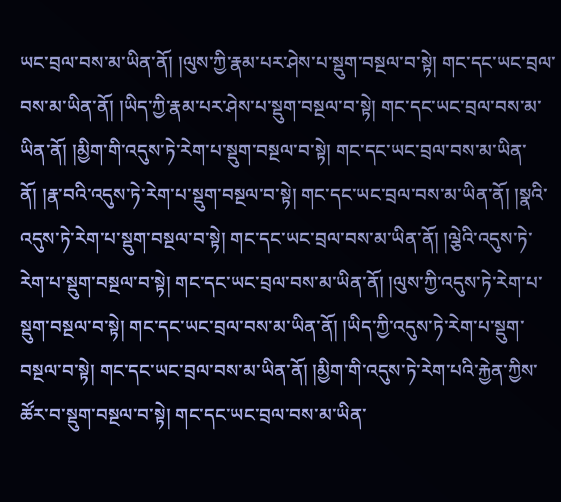ཡང་བྲལ་བས་མ་ཡིན་ནོ། །ལུས་ཀྱི་རྣམ་པར་ཤེས་པ་སྡུག་བསྔལ་བ་སྟེ། གང་དང་ཡང་བྲལ་བས་མ་ཡིན་ནོ། །ཡིད་ཀྱི་རྣམ་པར་ཤེས་པ་སྡུག་བསྔལ་བ་སྟེ། གང་དང་ཡང་བྲལ་བས་མ་ཡིན་ནོ། །མྱིག་གི་འདུས་ཏེ་རེག་པ་སྡུག་བསྔལ་བ་སྟེ། གང་དང་ཡང་བྲལ་བས་མ་ཡིན་ནོ། །རྣ་བའི་འདུས་ཏེ་རེག་པ་སྡུག་བསྔལ་བ་སྟེ། གང་དང་ཡང་བྲལ་བས་མ་ཡིན་ནོ། །སྣའི་འདུས་ཏེ་རེག་པ་སྡུག་བསྔལ་བ་སྟེ། གང་དང་ཡང་བྲལ་བས་མ་ཡིན་ནོ། །ལྕེའི་འདུས་ཏེ་རེག་པ་སྡུག་བསྔལ་བ་སྟེ། གང་དང་ཡང་བྲལ་བས་མ་ཡིན་ནོ། །ལུས་ཀྱི་འདུས་ཏེ་རེག་པ་སྡུག་བསྔལ་བ་སྟེ། གང་དང་ཡང་བྲལ་བས་མ་ཡིན་ནོ། །ཡིད་ཀྱི་འདུས་ཏེ་རེག་པ་སྡུག་བསྔལ་བ་སྟེ། གང་དང་ཡང་བྲལ་བས་མ་ཡིན་ནོ། །མྱིག་གི་འདུས་ཏེ་རེག་པའི་རྐྱེན་ཀྱིས་ཚོར་བ་སྡུག་བསྔལ་བ་སྟེ། གང་དང་ཡང་བྲལ་བས་མ་ཡིན་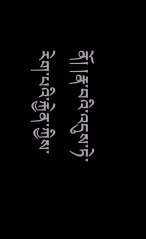ནོ། །རྣ་བའི་འདུས་ཏེ་རེག་པའི་རྐྱེན་ཀྱིས་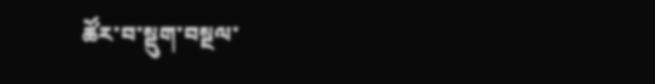ཚོར་བ་སྡུག་བསྔལ་